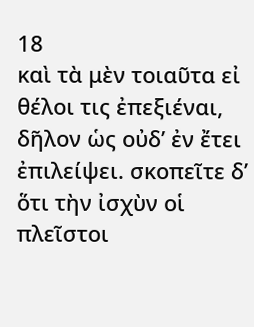18
καὶ τὰ μὲν τοιαῦτα εἰ θέλοι τις ἐπεξιέναι, δῆλον ὡς οὐδ’ ἐν ἔτει ἐπιλείψει. σκοπεῖτε δ’ ὅτι τὴν ἰσχὺν οἱ πλεῖστοι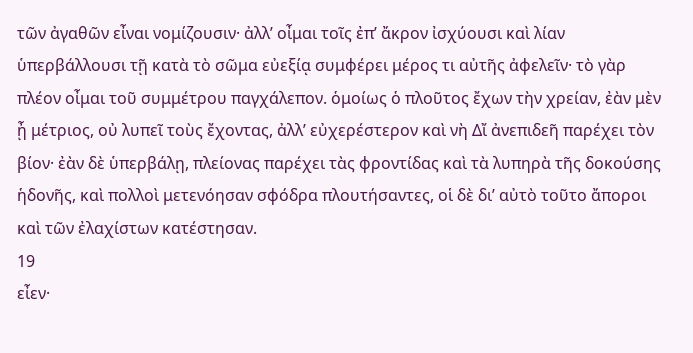τῶν ἀγαθῶν εἶναι νομίζουσιν· ἀλλ’ οἶμαι τοῖς ἐπ’ ἄκρον ἰσχύουσι καὶ λίαν ὑπερβάλλουσι τῇ κατὰ τὸ σῶμα εὐεξίᾳ συμφέρει μέρος τι αὐτῆς ἀφελεῖν· τὸ γὰρ πλέον οἶμαι τοῦ συμμέτρου παγχάλεπον. ὁμοίως ὁ πλοῦτος ἔχων τὴν χρείαν, ἐὰν μὲν ᾖ μέτριος, οὐ λυπεῖ τοὺς ἔχοντας, ἀλλ’ εὐχερέστερον καὶ νὴ Δἴ ἀνεπιδεῆ παρέχει τὸν βίον· ἐὰν δὲ ὑπερβάλῃ, πλείονας παρέχει τὰς φροντίδας καὶ τὰ λυπηρὰ τῆς δοκούσης ἡδονῆς, καὶ πολλοὶ μετενόησαν σφόδρα πλουτήσαντες, οἱ δὲ δι’ αὐτὸ τοῦτο ἄποροι καὶ τῶν ἐλαχίστων κατέστησαν.
19
εἶεν·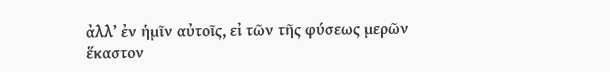ἀλλ’ ἐν ἡμῖν αὐτοῖς, εἰ τῶν τῆς φύσεως μερῶν ἕκαστον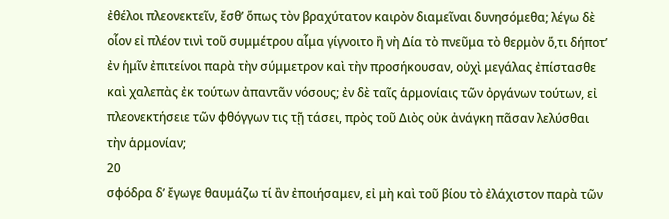ἐθέλοι πλεονεκτεῖν, ἔσθ’ ὅπως τὸν βραχύτατον καιρὸν διαμεῖναι δυνησόμεθα; λέγω δὲ οἷον εἰ πλέον τινὶ τοῦ συμμέτρου αἷμα γίγνοιτο ἢ νὴ Δία τὸ πνεῦμα τὸ θερμὸν ὅ,τι δήποτ’ ἐν ἡμῖν ἐπιτείνοι παρὰ τὴν σύμμετρον καὶ τὴν προσήκουσαν, οὐχὶ μεγάλας ἐπίστασθε καὶ χαλεπὰς ἐκ τούτων ἀπαντᾶν νόσους; ἐν δὲ ταῖς ἁρμονίαις τῶν ὀργάνων τούτων, εἰ πλεονεκτήσειε τῶν φθόγγων τις τῇ τάσει, πρὸς τοῦ Διὸς οὐκ ἀνάγκη πᾶσαν λελύσθαι τὴν ἁρμονίαν;
20
σφόδρα δ’ ἔγωγε θαυμάζω τί ἂν ἐποιήσαμεν, εἰ μὴ καὶ τοῦ βίου τὸ ἐλάχιστον παρὰ τῶν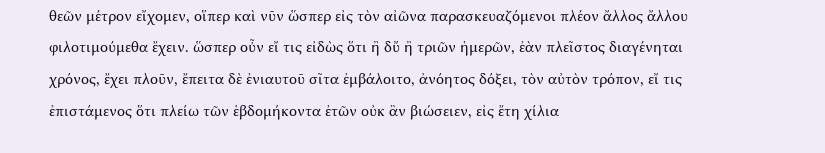θεῶν μέτρον εἴχομεν, οἵπερ καὶ νῦν ὥσπερ εἰς τὸν αἰῶνα παρασκευαζόμενοι πλέον ἄλλος ἄλλου φιλοτιμούμεθα ἔχειν. ὥσπερ οὖν εἴ τις εἰδὼς ὅτι ἢ δὔ ἢ τριῶν ἡμερῶν, ἐὰν πλεῖστος διαγένηται χρόνος, ἔχει πλοῦν, ἔπειτα δὲ ἐνιαυτοῦ σῖτα ἐμβάλοιτο, ἀνόητος δόξει, τὸν αὐτὸν τρόπον, εἴ τις ἐπιστάμενος ὅτι πλείω τῶν ἑβδομήκοντα ἐτῶν οὐκ ἂν βιώσειεν, εἰς ἔτη χίλια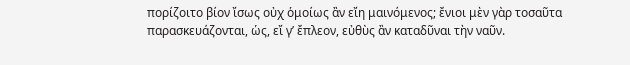πορίζοιτο βίον ἴσως οὐχ ὁμοίως ἂν εἴη μαινόμενος; ἔνιοι μὲν γὰρ τοσαῦτα παρασκευάζονται, ὡς, εἴ γ’ ἔπλεον, εὐθὺς ἂν καταδῦναι τὴν ναῦν.